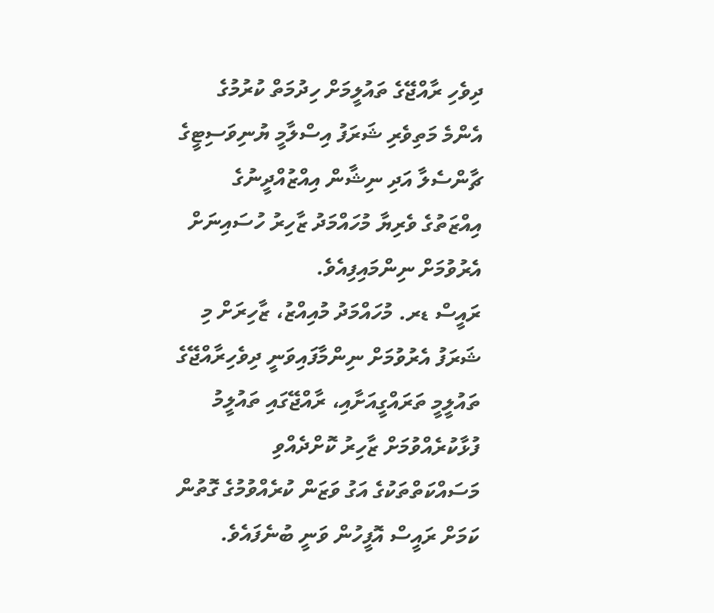ދިވެހި ރާއްޖޭގެ ތައުލީމަށް ހިދުމަތް ކުރުމުގެ އެންމެ މަތިވެރި ޝަރަފު އިސްލާމީ ޔުނިވަސިޓީގެ ޗާންސެލާ އަދި ނިޝާން އިއްޒުއްދީނުގެ އިއްޒަތުގެ ވެރިޔާ މުހައްމަދު ޒާހިރު ހުސައިނަށް އެރުވުމަށް ނިންމައިފިއެވެ.
ރައީސް ޑރ. މުހައްމަދު މުއިއްޒު، ޒާހިރަށް މި ޝަރަފު އެރުވުމަށް ނިންމާފައިވަނީ ދިވެހިރާއްޖޭގެ ތައުލީމީ ތަރައްގީއަށާއި، ރާއްޖޭގައި ތައުލީމު ފުޅާކުރެއްވުމަށް ޒާހިރު ކޮށްދެއްވި މަސައްކަތްތަކުގެ އަގު ވަޒަން ކުރެއްވުމުގެ ގޮތުން ކަމަށް ރައީސް އޮފީހުން ވަނީ ބުނެފައެވެ.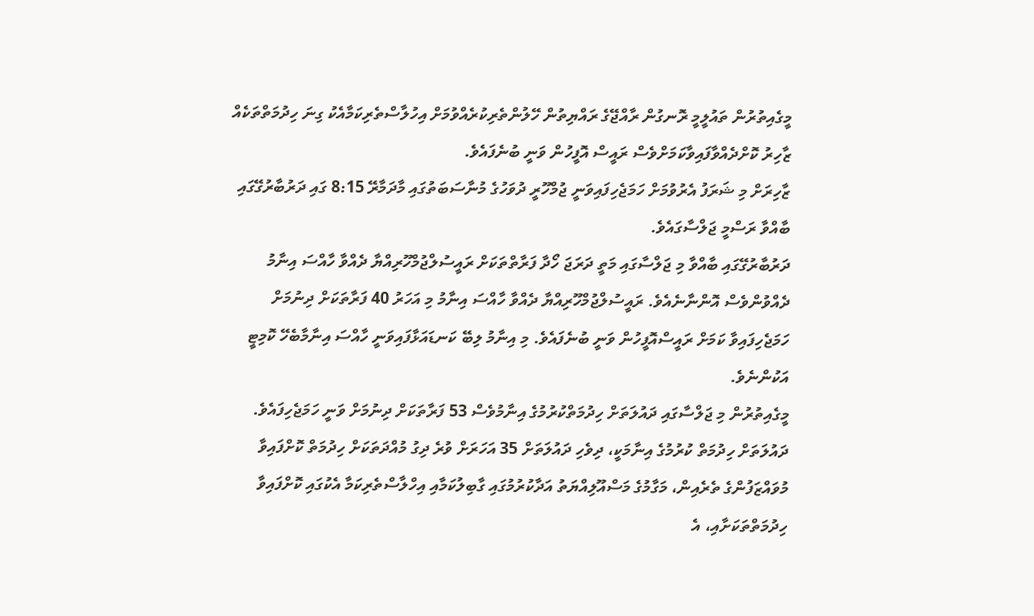މީގެއިތުރުން ތައުލީމީ ރޮނގުން ރާއްޖޭގެ ރައްޔިތުން ހޭލުންތެރިކުރެއްވުމަށް އިހުލާސްތެރިކަމާއެކު ގިނަ ހިދުމަތްތަކެއް ޒާހިރު ކޮށްދެއްވާފައިވާކަމަށްވެސް ރައީސް އޮފީހުން ވަނީ ބުނެފައެވެ.
ޒާހިރަށް މި ޝަރަފު އެރުވުމަށް ހަމަޖެހިފައިވަނީ ޖުމްހޫރީ ދުވަހުގެ މުނާސަބަތުގައި މާދަމާރޭ 8:15 ގައި ދަރުބާރުގޭގައި ބާއްވާ ރަސްމީ ޖަލްސާގައެވެ.
ދަރުބާރުގޭގައި ބާއްވާ މި ޖަލްސާގައި މަތީ ދަރަޖަ ހޯދާ ފަރާތްތަކަށް ރައީސުލްޖުމްހޫރިއްޔާ ދެއްވާ ހާއްސަ އިނާމު ދެއްވުންވެސް އޮންނާނެއެވެ. ރައީސުލްޖުމްހޫރިއްޔާ ދެއްވާ ހާއްސަ އިނާމު މި އަހަރު 40 ފަރާތަކަށް ދިނުމަށް ހަމަޖެހިފައިވާ ކަމަށް ރައީސްއޮފީހުން ވަނީ ބުނެފައެވެ. މި އިނާމު ލިބޭ ކަނޑައަޅާފައިވަނީ ހާއްސަ އިނާމާބެހޭ ކޮމިޓީ އަކުންނެވެ.
މީގެއިތުރުން މި ޖަލްސާގައި ދައުލަތަށް ހިދުމަތްކުރުމުގެ އިނާމުވެސް 53 ފަރާތަކަށް ދިނުމަށް ވަނީ ހަމަޖެހިފައެވެ.
ދައުލަތަށް ހިދުމަތް ކުރުމުގެ އިނާމަކީ، ދިވެހި ދައުލަތަށް 35 އަހަރަށް ވުރެ ދިގު މުއްދަތަކަށް ހިދުމަތް ކޮށްފައިވާ މުވައްޒަފުންގެ ތެރެއިން، މަގާމުގެ މަސްއޫލިއްޔަތު އަދާކުރުމުގައި ގާބިލުކަމާއި އިހްލާސްތެރިކަމާ އެކުގައި ކޮށްފައިވާ ހިދުމަތްތަކަށާއި، އެ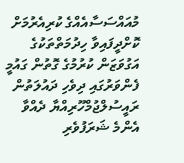މުއައްސަސާއެއްގެ ކުރިއެރުމަށް ކޮށްދީފައިވާ ހިދުމަތްތަކުގެ އަގުވަޒަން ކުރުމުގެ ގޮތުން ގައުމީ ފެންވަރުގައި ދިވެހި ދައުލަތުން ރައީސުލްޖުމްހޫރިއްޔާ ދެއްވާ އެންމެ ޝަރަފުވެރި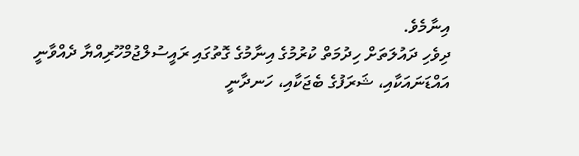އިނާމެވެ.
ދިވެހި ދައުލަތަށް ހިދުމަތް ކުރުމުގެ އިނާމުގެ ގޮތުގައި ރައީސުލްޖުމްހޫރިއްޔާ ދެއްވާނީ އައްޑަނައަކާއި، ޝަރަފުގެ ބެޖަކާއި، ހަނދާނީ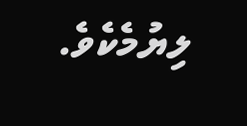ލިޔުމެކެވެ.